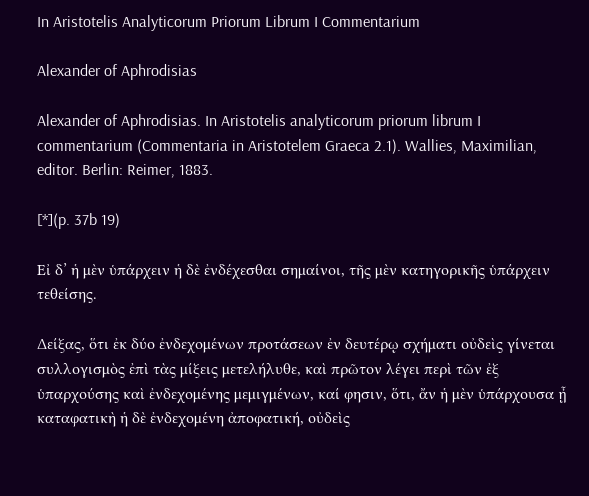In Aristotelis Analyticorum Priorum Librum I Commentarium

Alexander of Aphrodisias

Alexander of Aphrodisias. In Aristotelis analyticorum priorum librum I commentarium (Commentaria in Aristotelem Graeca 2.1). Wallies, Maximilian, editor. Berlin: Reimer, 1883.

[*](p. 37b 19)

Εἰ δ’ ἡ μὲν ὑπάρχειν ἡ δὲ ἐνδέχεσθαι σημαίνοι, τῆς μὲν κατηγορικῆς ὑπάρχειν τεθείσης.

Δείξας, ὅτι ἐκ δύο ἐνδεχομένων προτάσεων ἐν δευτέρῳ σχήματι οὐδεὶς γίνεται συλλογισμὸς ἐπὶ τὰς μίξεις μετελήλυθε, καὶ πρῶτον λέγει περὶ τῶν ἐξ ὑπαρχούσης καὶ ἐνδεχομένης μεμιγμένων, καί φησιν, ὅτι, ἄν ἡ μὲν ὑπάρχουσα ᾖ καταφατικὴ ἡ δὲ ἐνδεχομένη ἀποφατική, οὐδεὶς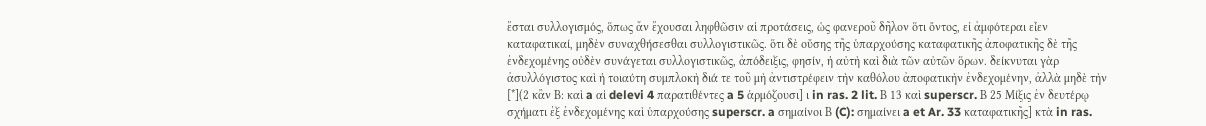ἔσται συλλογισμός, ὅπως ἄν ἔχουσαι ληφθῶσιν αἱ προτάσεις, ὡς φανεροῦ δῆλον ὅτι ὄντος, εἰ ἀμφότεραι εἶεν καταφατικαί, μηδὲν συναχθήσεσθαι συλλογιστικῶς. ὅτι δὲ οὔσης τῆς ὑπαρχούσης καταφατικῆς ἀποφατικῆς δὲ τῆς ἐνδεχομένης οὐδὲν συνάγεται συλλογιστικῶς, ἀπόδειξις, φησίν, ἡ αὐτὴ καὶ διὰ τῶν αὐτῶν ὅρων. δείκνυται γὰρ ἀσυλλόγιστος καὶ ἡ τοιαύτη συμπλοκὴ διά τε τοῦ μὴ ἀντιστρέφειν τὴν καθόλου ἀποφατικὴν ἐνδεχομένην, ἀλλὰ μηδὲ τὴν [*](2 κἂν Β: καὶ a αἱ delevi 4 παρατιθέντες a 5 ἁρμόζουσι] ι in ras. 2 lit. Β 13 καὶ superscr. Β 25 Μίξις ἐν δευτέρῳ σχήματι ἐξ ἐνδεχομένης καὶ ὑπαρχούσης superscr. a σημαίνοι Β (C): σημαίνει a et Ar. 33 καταφατικῆς] κτὰ in ras.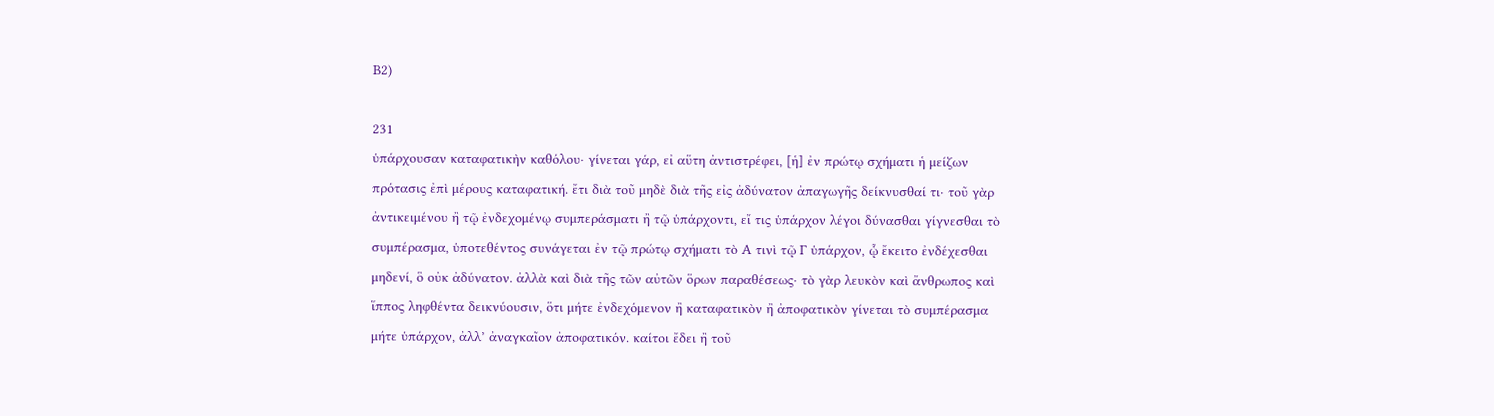Β2)

231
ὑπάρχουσαν καταφατικὴν καθόλου· γίνεται γάρ, εἰ αὕτη ἀντιστρέφει, [ἡ] ἐν πρώτῳ σχήματι ἡ μείζων πρότασις ἐπὶ μέρους καταφατική. ἔτι διὰ τοῦ μηδὲ διὰ τῆς εἰς ἀδύνατον ἀπαγωγῆς δείκνυσθαί τι· τοῦ γὰρ ἀντικειμένου ἢ τῷ ἐνδεχομένῳ συμπεράσματι ἢ τῷ ὑπάρχοντι, εἴ τις ὑπάρχον λέγοι δύνασθαι γίγνεσθαι τὸ συμπέρασμα, ὑποτεθέντος συνάγεται ἐν τῷ πρώτῳ σχήματι τὸ Α τινὶ τῷ Γ ὑπάρχον, ᾧ ἔκειτο ἐνδέχεσθαι μηδενί, ὃ οὐκ ἀδύνατον. ἀλλὰ καὶ διὰ τῆς τῶν αὐτῶν ὅρων παραθέσεως· τὸ γὰρ λευκὸν καὶ ἄνθρωπος καὶ ἵππος ληφθέντα δεικνύουσιν, ὅτι μήτε ἐνδεχόμενον ἢ καταφατικὸν ἢ ἀποφατικὸν γίνεται τὸ συμπέρασμα μήτε ὑπάρχον, ἀλλ’ ἀναγκαῖον ἀποφατικόν. καίτοι ἔδει ἢ τοῦ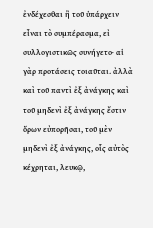ἐνδέχεσθαι ἢ τοῦ ὑπάρχειν εἶναι τὸ συμπέρασμα, εἰ συλλογιστικῶς συνήγετο· αἱ γὰρ προτάσεις τοιαῦται. ἀλλὰ καὶ τοῦ παντὶ ἐξ ἀνάγκης καὶ τοῦ μηδενὶ ἐξ ἀνάγκης ἔστιν ὅρων εὐπορῆσαι, τοῦ μὲν μηδενὶ ἐξ ἀνάγκης, οἷς αὐτὸς κέχρηται, λευκῷ,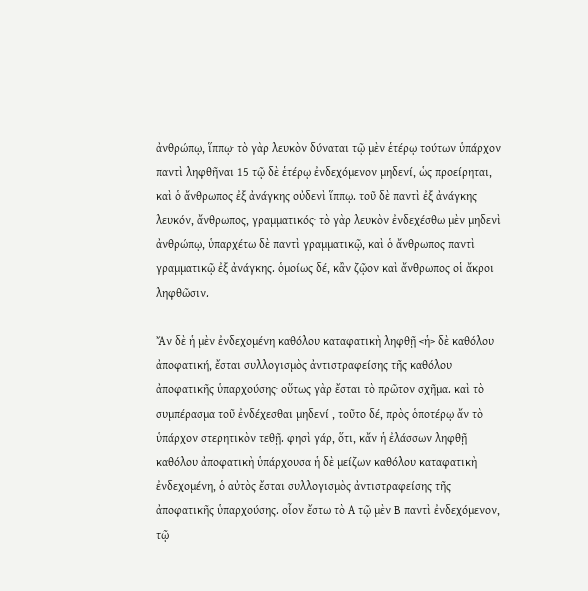ἀνθρώπῳ, ἵππῳ· τὸ γὰρ λευκὸν δύναται τῷ μὲν ἑτέρῳ τούτων ὑπάρχον παντὶ ληφθῆναι 15 τῷ δὲ ἑτέρῳ ἐνδεχόμενον μηδενί, ὡς προείρηται, καὶ ὁ ἄνθρωπος ἐξ ἀνάγκης οὐδενὶ ἵππῳ. τοῦ δὲ παντὶ ἐξ ἀνάγκης λευκόν, ἄνθρωπος, γραμματικός· τὸ γὰρ λευκὸν ἐνδεχέσθω μὲν μηδενὶ ἀνθρώπῳ, ὑπαρχέτω δὲ παντὶ γραμματικῷ, καὶ ὁ ἄνθρωπος παντὶ γραμματικῷ ἐξ ἀνάγκης. ὁμοίως δέ, κἂν ζῷον καὶ ἄνθρωπος οἱ ἄκροι ληφθῶσιν.

Ἄν δὲ ἡ μὲν ἐνδεχομένη καθόλου καταφατικὴ ληφθῇ <ἡ> δὲ καθόλου ἀποφατική, ἔσται συλλογισμὸς ἀντιστραφείσης τῆς καθόλου ἀποφατικῆς ὑπαρχούσης· οὕτως γὰρ ἔσται τὸ πρῶτον σχῆμα. καὶ τὸ συμπέρασμα τοῦ ἐνδέχεσθαι μηδενί , τοῦτο δέ, πρὸς ὁποτέρῳ ἄν τὸ ὑπάρχον στερητικὸν τεθῇ. φησὶ γάρ, ὅτι, κἄν ἡ ἐλάσσων ληφθῇ καθόλου ἀποφατικὴ ὑπάρχουσα ἡ δὲ μείζων καθόλου καταφατικὴ ἐνδεχομένη, ὁ αὐτὸς ἔσται συλλογισμὸς ἀντιστραφείσης τῆς ἀποφατικῆς ὑπαρχούσης. οἷον ἔστω τὸ Α τῷ μὲν Β παντὶ ἐνδεχόμενον, τῷ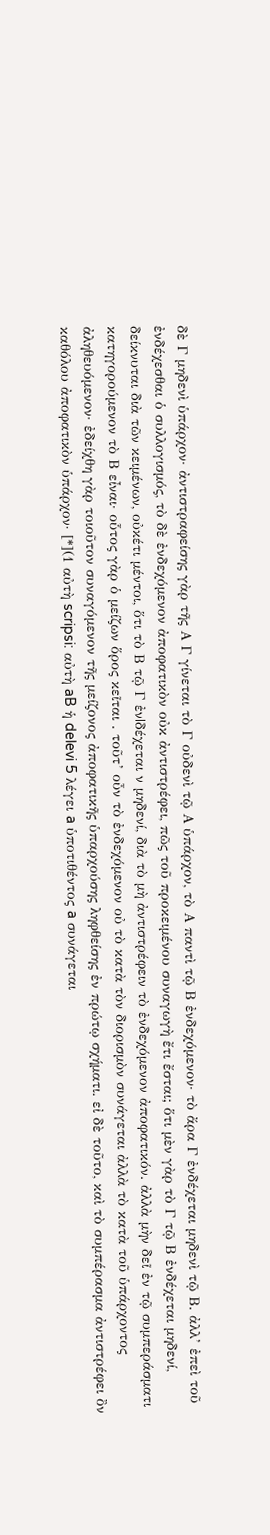δὲ Γ μηδενὶ ὑπάρχον· ἀντιστραφείσης γὰρ τῆς Α Γ γίνεται τὸ Γ οὐδενὶ τῷ Α ὑπάρχον, τὸ Α παντὶ τῷ Β ἐνδεχόμενον· τὸ ἄρα Γ ἐνδέχεται μηδενὶ τῷ Β. ἀλλ’ ἐπεὶ τοῦ ἐνδέχεσθαι ὁ συλλογισμός, τὸ δὲ ἐνδεχόμενον ἀποφατικὸν οὐκ ἀντιστρέφει, πῶς τοῦ προκειμένου συναγωγὴ ἔτι ἔσται; ὅτι μὲν γὰρ τὸ Γ τῷ Β ἐνδέχεται μηδενί, δείκνυται διὰ τῶν κειμένων, οὐκέτι μέντοι, ὅτι τὸ Β τῷ Γ ἐν|δέχεται ν μηδενί, διὰ τὸ μὴ ἀντιστρέφειν τὸ ἐνδεχόμενον ἀποφατικόν. ἀλλὰ μὴν δεῖ ἐν τῷ συμπεράσματι κατηγορούμενον τὸ Β εἶναι· οὗτος γὰρ ὁ μείζων ὅρος κεῖται . τοῦτ’ οὖν τὸ ἐνδεχόμενον οὐ τὸ κατὰ τὸν διορισμὸν συνάγεται ἀλλὰ τὸ κατὰ τοῦ ὑπάρχοντος ἀληθευόμενον· ἐδείχθη γὰρ τοιοῦτον συναγόμενον τῆς μείζονος ἀποφατικῆς ὑπαρχούσης ληφθείσης ἐν πρώτῳ σχήματι. εἰ δὲ τοῦτο, καὶ τὸ συμπέρασμα ἀντιστρέφει ὂν καθόλου ἀποφατικὸν ὑπάρχον· [*](1 αὐτὴ scripsi: αὐτὴ aB ἡ delevi 5 λέγει a ὑποτιθέντος a συνάγεται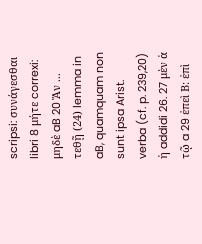scripsi: συνάγεσθαι libri 8 μήτε correxi: μηδὲ aB 20 Ἄν ... τεθῇ (24) lemma in aB, quamquam non sunt ipsa Arist. verba (cf. p. 239,20) ἡ addidi 26. 27 μὲν ἁ τῷ a 29 ἐπεὶ Β: ἐπὶ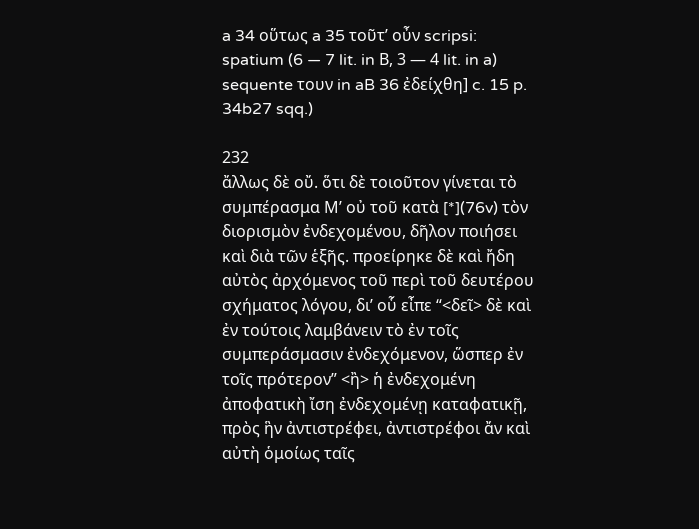a 34 οὕτως a 35 τοῦτ’ οὖν scripsi: spatium (6 — 7 lit. in Β, 3 — 4 lit. in a) sequente τουν in aB 36 ἐδείχθη] c. 15 p. 34b27 sqq.)

232
ἄλλως δὲ οὔ. ὅτι δὲ τοιοῦτον γίνεται τὸ συμπέρασμα Μ’ οὐ τοῦ κατὰ [*](76v) τὸν διορισμὸν ἐνδεχομένου, δῆλον ποιήσει καὶ διὰ τῶν ἑξῆς. προείρηκε δὲ καὶ ἤδη αὐτὸς ἀρχόμενος τοῦ περὶ τοῦ δευτέρου σχήματος λόγου, δι’ οὗ εἶπε “<δεῖ> δὲ καὶ ἐν τούτοις λαμβάνειν τὸ ἐν τοῖς συμπεράσμασιν ἐνδεχόμενον, ὥσπερ ἐν τοῖς πρότερον” <ἢ> ἡ ἐνδεχομένη ἀποφατικὴ ἴση ἐνδεχομένῃ καταφατικῇ, πρὸς ἣν ἀντιστρέφει, ἀντιστρέφοι ἄν καὶ αὐτὴ ὁμοίως ταῖς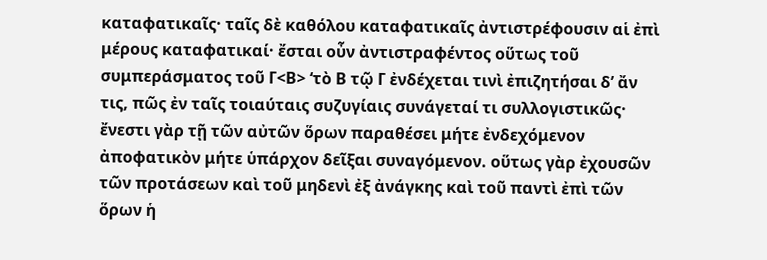καταφατικαῖς· ταῖς δὲ καθόλου καταφατικαῖς ἀντιστρέφουσιν αἱ ἐπὶ μέρους καταφατικαί· ἔσται οὖν ἀντιστραφέντος οὕτως τοῦ συμπεράσματος τοῦ Γ<Β> ‘τὸ Β τῷ Γ ἐνδέχεται τινὶ ἐπιζητήσαι δ’ ἄν τις, πῶς ἐν ταῖς τοιαύταις συζυγίαις συνάγεταί τι συλλογιστικῶς· ἔνεστι γὰρ τῇ τῶν αὐτῶν ὅρων παραθέσει μήτε ἐνδεχόμενον ἀποφατικὸν μήτε ὑπάρχον δεῖξαι συναγόμενον. οὕτως γὰρ ἐχουσῶν τῶν προτάσεων καὶ τοῦ μηδενὶ ἐξ ἀνάγκης καὶ τοῦ παντὶ ἐπὶ τῶν ὅρων ἡ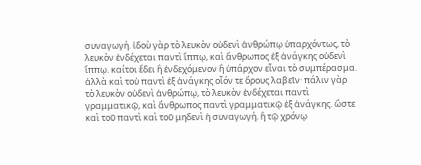συναγωγή. ἰδοὺ γὰρ τὸ λευκὸν οὐδενὶ ἀνθρώπῳ ὑπαρχόντως, τὸ λευκὸν ἐνδέχεται παντὶ ἵππῳ, καὶ ἄνθρωπος ἐξ ἀνάγκης οὐδενὶ ἵππῳ. καίτοι ἔδει ἢ ἐνδεχόμενον ἢ ὑπάρχον εἶναι τὸ συμπέρασμα. ἀλλὰ καὶ τοὐ παντὶ ἐξ ἀνάγκης οἷόν τε ὅρους λαβεῖν· πάλιν γὰρ τὸ λευκὸν οὐδενὶ ἀνθρώπῳ, τὸ λευκὸν ἐνδέχεται παντὶ γραμματικῷ, καὶ ἄνθρωπος παντὶ γραμματικῷ ἐξ ἀνάγκης. ὥστε καὶ τοῦ παντὶ καὶ τοῦ μηδενὶ ἡ συναγωγή. ἢ τῷ χρόνῳ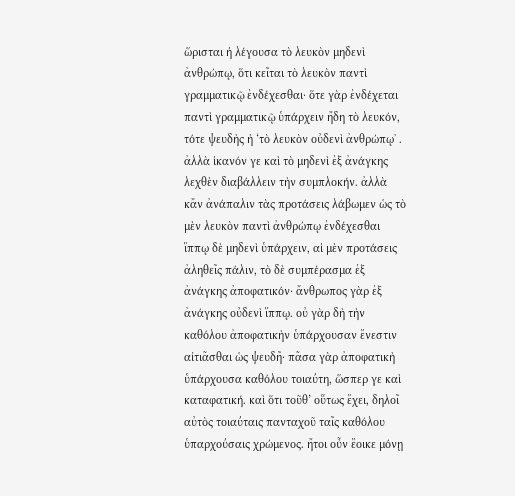ὥρισται ἡ λέγουσα τὸ λευκὸν μηδενὶ ἀνθρώπῳ, ὅτι κεῖται τὸ λευκὸν παντὶ γραμματικῷ ἐνδέχεσθαι· ὅτε γὰρ ἐνδέχεται παντὶ γραμματικῷ ὑπάρχειν ἤδη τὸ λευκόν, τότε ψευδὴς ἡ ‘τὸ λευκὸν οὐδενὶ ἀνθρώπῳ᾿ . ἀλλὰ ἱκανόν γε καὶ τὸ μηδενὶ ἐξ ἀνάγκης λεχθὲν διαβάλλειν τὴν συμπλοκήν. ἀλλὰ κἄν ἀνάπαλιν τὰς προτάσεις λάβωμεν ὡς τὸ μὲν λευκὸν παντὶ ἀνθρώπῳ ἐνδέχεσθαι ἵππῳ δὲ μηδενὶ ὑπάρχειν, αἱ μὲν προτάσεις ἀληθεῖς πάλιν, τὸ δὲ συμπέρασμα ἐξ ἀνάγκης ἀποφατικόν· ἄνθρωπος γὰρ ἐξ ἀνάγκης οὐδενὶ ἵππῳ. οὐ γὰρ δὴ τὴν καθόλου ἀποφατικὴν ὑπάρχουσαν ἔνεστιν αἰτιᾶσθαι ὡς ψευδῆ· πᾶσα γὰρ ἀποφατικὴ ὑπάρχουσα καθόλου τοιαύτη, ὥσπερ γε καὶ καταφατική. καὶ ὅτι τοῦθ’ οὕτως ἔχει, δηλοῖ αὐτὸς τοιαύταις πανταχοῦ ταῖς καθόλου ὑπαρχούσαις χρώμενος. ἤτοι οὖν ἔοικε μόνῃ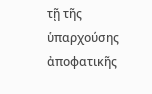τῇ τῆς ὑπαρχούσης ἀποφατικῆς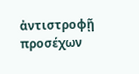ἀντιστροφῇ προσέχων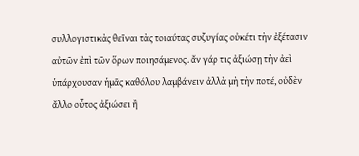συλλογιστικὰς θεῖναι τὰς τοιαύτας συζυγίας οὐκέτι τὴν ἐξέτασιν αὐτῶν ἐπὶ τῶν ὅρων ποιησάμενος. ἄν γάρ τις ἀξιώσῃ τὴν ἀεὶ ὑπάρχουσαν ἡμᾶς καθόλου λαμβάνειν ἀλλὰ μὴ τὴν ποτέ, οὐδὲν ἄλλο οὗτος ἀξιώσει ἢ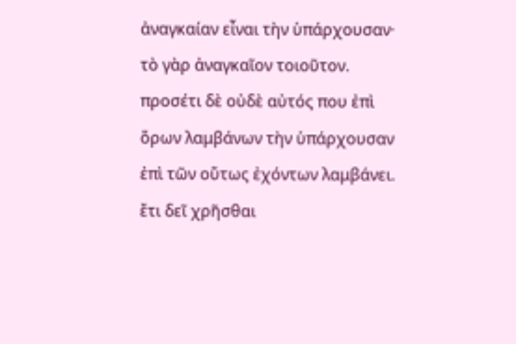ἀναγκαίαν εἶναι τὴν ὑπάρχουσαν· τὸ γὰρ ἀναγκαῖον τοιοῦτον. προσέτι δὲ οὐδὲ αὐτός που ἐπὶ ὅρων λαμβάνων τὴν ὑπάρχουσαν ἐπὶ τῶν οὕτως ἐχόντων λαμβάνει. ἔτι δεῖ χρῆσθαι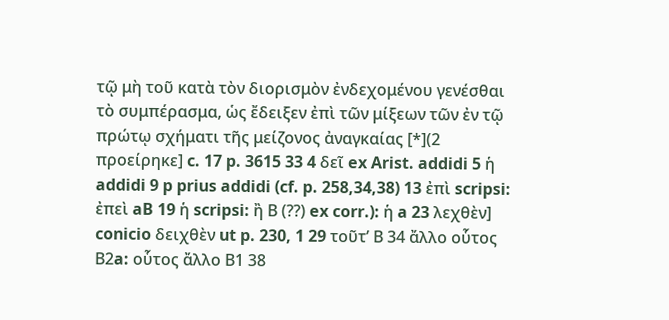τῷ μὴ τοῦ κατὰ τὸν διορισμὸν ἐνδεχομένου γενέσθαι τὸ συμπέρασμα, ὡς ἔδειξεν ἐπὶ τῶν μίξεων τῶν ἐν τῷ πρώτῳ σχήματι τῆς μείζονος ἀναγκαίας [*](2 προείρηκε] c. 17 p. 3615 33 4 δεῖ ex Arist. addidi 5 ἡ addidi 9 p prius addidi (cf. p. 258,34,38) 13 ἐπὶ scripsi: ἐπεὶ aB 19 ἡ scripsi: ἢ Β (??) ex corr.): ἡ a 23 λεχθὲν] conicio δειχθὲν ut p. 230, 1 29 τοῦτ’ Β 34 ἄλλο οὗτος Β2a: οὗτος ἄλλο Β1 38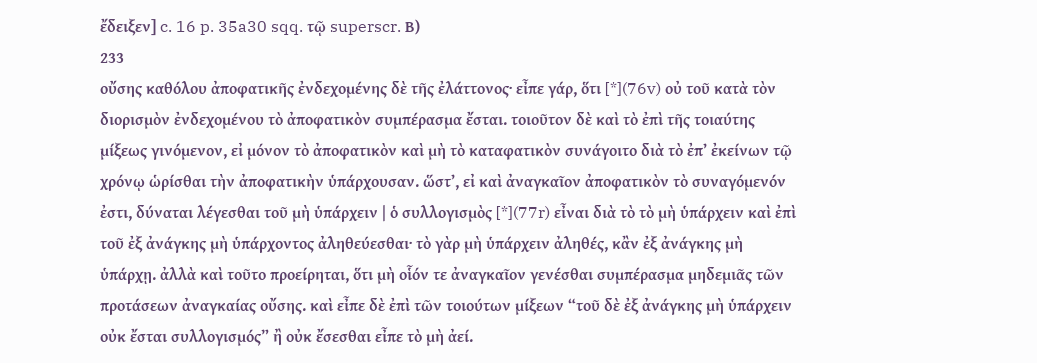ἔδειξεν] c. 16 p. 35a30 sqq. τῷ superscr. Β)
233
οὔσης καθόλου ἀποφατικῆς ἐνδεχομένης δὲ τῆς ἐλάττονος· εἶπε γάρ, ὅτι [*](76v) οὐ τοῦ κατὰ τὸν διορισμὸν ἐνδεχομένου τὸ ἀποφατικὸν συμπέρασμα ἔσται. τοιοῦτον δὲ καὶ τὸ ἐπὶ τῆς τοιαύτης μίξεως γινόμενον, εἰ μόνον τὸ ἀποφατικὸν καὶ μὴ τὸ καταφατικὸν συνάγοιτο διὰ τὸ ἐπ’ ἐκείνων τῷ χρόνῳ ὡρίσθαι τὴν ἀποφατικὴν ὑπάρχουσαν. ὥστ’, εἰ καὶ ἀναγκαῖον ἀποφατικὸν τὸ συναγόμενόν ἐστι, δύναται λέγεσθαι τοῦ μὴ ὑπάρχειν | ὁ συλλογισμὸς [*](77r) εἶναι διὰ τὸ τὸ μὴ ὑπάρχειν καὶ ἐπὶ τοῦ ἐξ ἀνάγκης μὴ ὑπάρχοντος ἀληθεύεσθαι· τὸ γὰρ μὴ ὑπάρχειν ἀληθές, κἂν ἐξ ἀνάγκης μὴ ὑπάρχῃ. ἀλλὰ καὶ τοῦτο προείρηται, ὅτι μὴ οἷόν τε ἀναγκαῖον γενέσθαι συμπέρασμα μηδεμιᾶς τῶν προτάσεων ἀναγκαίας οὔσης. καὶ εἶπε δὲ ἐπὶ τῶν τοιούτων μίξεων “τοῦ δὲ ἐξ ἀνάγκης μὴ ὑπάρχειν οὐκ ἔσται συλλογισμός” ἢ οὐκ ἔσεσθαι εἶπε τὸ μὴ ἀεί.